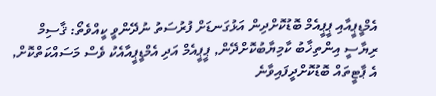އެމްޑީޕީއާއި ޕީޕީއެމް ބޮޑުކޮށްދިން އަޅުގަނޑަށް ފުރުސަތު ނުދޭންވީ ކީއްވެތޯ: ޤާސިމް
ރިޔާސީ އިންތިޚާބު ކާމިޔާބުކޮށްދޭން, ޕީޕީއެމް އަދި އެމްޑީޕީއާއެކު ވެސް މަސައްކަތްކޮށް, އެ ޕާޓީތައް ބޮޑުކޮށްދީފައިވާނެ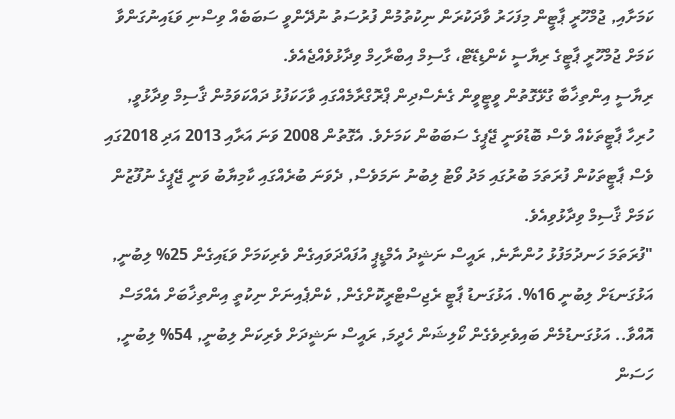ކަމަށާއި, ޖުމްހޫރީ ޕާޓީން މިފަހަރު ވާދަކުރަން ނިކުތުމުން ފުރުސަތު ނުދޭންވީ ސަބަބެއް ވިސްނި ވަޑައިނުގަންވާ ކަމަށް ޖުމްހޫރީ ޕާޓީގެ ރިޔާސީ ކެންޑިޑޭޓް، ގާސިމް އިބްރާހިމް ވިދާޅުވެއްޖެއެވެ.
ރިޔާސީ އިންތިޚާބާ ގުޅޭގޮތުން ވީޓީވީން ގެނެސްދިން ޕްރޮގްރާމެއްގައި ވާހަކަފުޅު ދައްކަވަމުން ޤާސިމް ވިދާޅުވީ, ހުރިހާ ޕާޓީތަކެއް ވެސް ބޮޑުވަނީ ޖޭޕީގެ ސަބަބުން ކަމަށެވެ. އެގޮތުން 2008 ވަނަ އަރާއި 2013 އަދި 2018ގައި ވެސް ޕާޓީތަކުން ފުރަތަމަ ބުރުގައި މަދު ވޯޓު ލިބުނު ނަމަވެސް, ދެވަނަ ބުރެއްގައި ކާމިޔާބު ވަނީ ޖޭޕީގެ ނުފޫޒުން ކަމަށް ޤާސިމް ވިދާޅުވިއެވެ.
"ފުރަތަމަ ހަނދުމަފުޅު ހުންނާނެ, ރައީސް ނަޝީދު އެމްޑީޕީ އުފައްދަވައިގެން ވެރިކަމަށް ވަޑައިގެން 25% ލިބުނީ, އަޅުގަނޑަށް ލިބުނީ 16%. އަޅުގަނޑު ޕާޓީ ރެޖިސްޓްރީކޮށްގެން, ކެންޕެއިނަށް ނިކުތީ އިންތިޚާބަށް އެއްމަސް އޮއްވާ.. އަޅުގަނޑުމެން ބައިވެރިވެގެން ކޯލިޝަން ހެދީމަ, ރައީސް ނަޝީދަށް ވެރިކަން ލިބުނީ, 54% ލިބުނީ, ހަސަން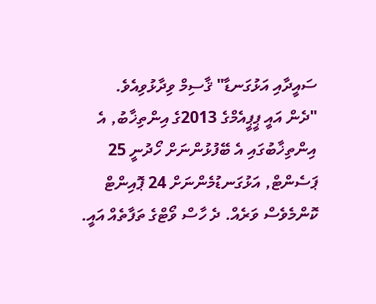ސައީދާއި އަޅުގަނޑާ" ޤާސިމް ވިދާޅުވިއެވެ.
"ދެން އައީ ޕީޕީއެމްގެ 2013ގެ އިންތިޚާބު, އެ އިންތިޚާބުގައި އެ ބޭފުޅުންނަށް ހޯދުނީ 25 ޕަސެންޓް, އަޅުގަނޑުމެންނަށް 24 ޕޮއިންޓް ކޮންމެވެސް ވަރެއް. ދެ ހާސް ވޯޓްގެ ތަފާތެއް އައީ.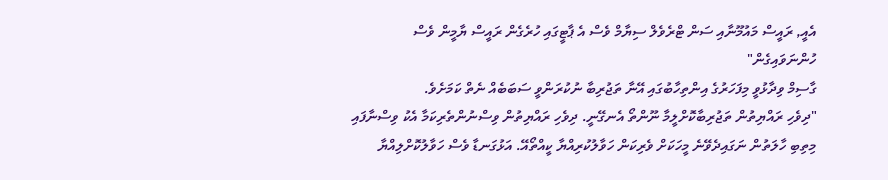އެއީ, ރައީސް މައުމޫނާއި ސަން ޓްރެވެލް ސިޔާމް ވެސް އެ ޕާޓީގައި ހުރެގެން ރައީސް ޔާމީން ވެސް ހުންނަވައިގެން"
ގާސިމް ވިދާޅުވީ މިފަހަރުގެ އިންތިހާބުގައި އޭނާ ތަޖުރިބާ ނުކުރަންވީ ސަބަބެއް ނެތް ކަމަށެވެ.
"ދިވެހި ރައްޔިތުން ތަޖުރިބާކޮށްލީމާ ނޫންތޯ އެނގޭނީ. ދިވެހި ރައްޔިތުން ވިސްނުންތެރިކަމާ އެކު ވިސްނާފައި މިތިބި ހާލަތުން ނަގައިދެވޭނެ މީހަކަށް ވެރިކަން ހަވާލުކުރިއްޔާ ކީއްތޯއޭ. އަޅުގަނޑާ ވެސް ހަވާލުކޮށްލިއްޔާ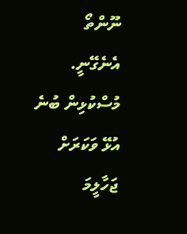ނޫންތޯ އެނެގޭނީ. މުސްކުޅިން ބުނެ އުޅޭ ވަކަރަށް ޖަހާލީމަ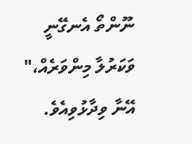ނޫންތޯ އެނގޭނީ ވަކަރުލާ މިންވަރެއް،" އޭނާ ވިދާޅުވިއެވެ.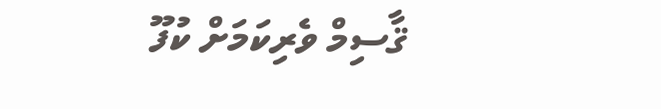ޤާސިމް ވެރިކަމަށް ކުފޫ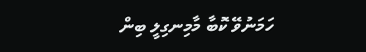ހަމަނުވޭ ކޮބާ މާމިނގިލީ ބިން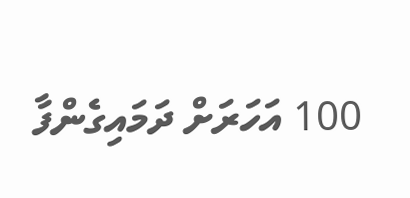100 އަހަރަށް ދަމައިގެންފާ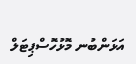އަޅަންބުނ މޮޅުހޮސްޕިޓަލް